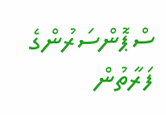ސްޕޮންސަރުންގެ ފަރާތުން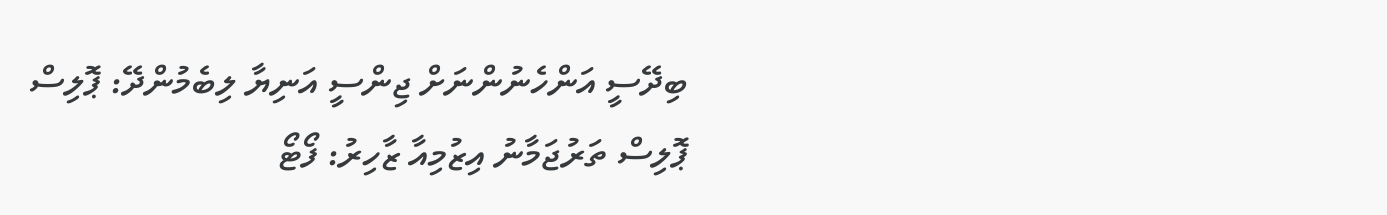ބިދޭސީ އަންހެނުންނަށް ޖިންސީ އަނިޔާ ލިބެމުންދޭ: ޕޮލިސް
ޕޮލިސް ތަރުޖަމާނު އިޒުމިއާ ޒާހިރު: ފޯޓޯ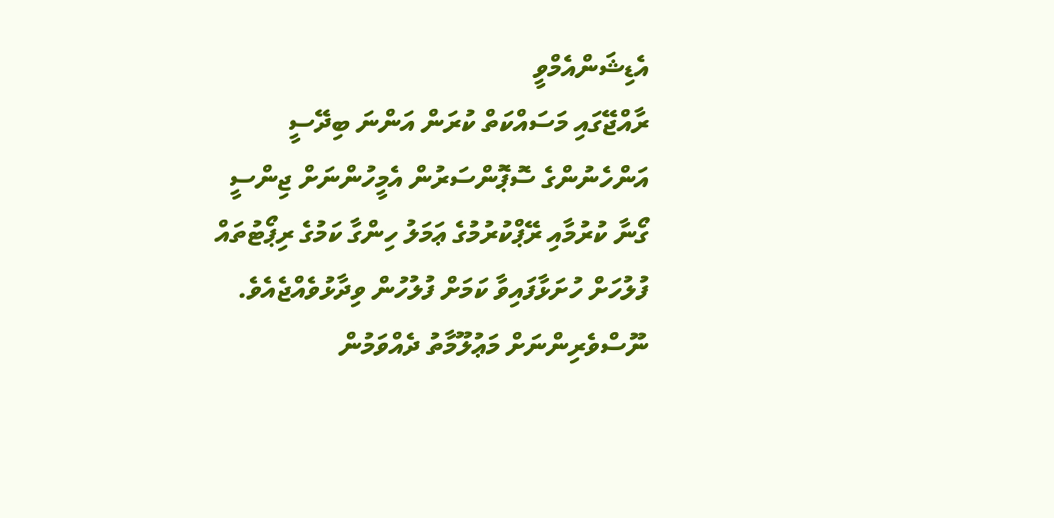އެޑިޝަންއެމްވީ
ރާއްޖޭގައި މަސައްކަތް ކުރަން އަންނަ ބިދޭސީ އަންހެނުންގެ ސޮޕޮންސަރުން އެމީހުންނަށް ޖިންސީ ގޯނާ ކުރުމާއި ރޭޕްކުރުމުގެ ޢަމަލު ހިންގާ ކަމުގެ ރިޕޯޓުތައް ފުލުހަށް ހުށަޅާފައިވާ ކަމަށް ފުލުހުން ވިދާޅުވެއްޖެއެވެ.
ނޫސްވެރިންނަށް މަޢުލޫމާތު ދެއްވަމުން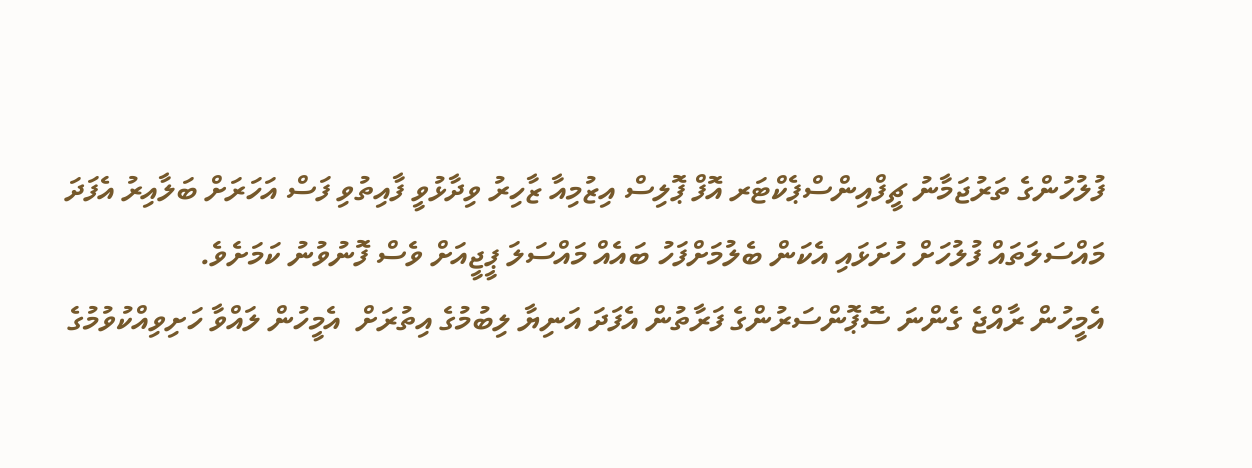ފުލުހުންގެ ތަރުޖަމާނު ޗީފްއިންސްޕެކްޓަރ އޮފް ޕޮލިސް އިޒުމިއާ ޒާހިރު ވިދާޅުވީ ފާއިތުވި ފަސް އަހަރަށް ބަލާއިރު އެފަދަ މައްސަލަތައް ފުލުހަށް ހުށަޅައި އެކަން ބެލުމަށްފަހު ބައެއް މައްސަލަ ޕީޖީއަށް ވެސް ފޮނުވުނު ކަމަށެވެ.
އެމީހުން ރާއްޖެ ގެންނަ ސޮޕޮންސަރުންގެ ފަރާތުން އެފަދަ އަނިޔާ ލިބުމުގެ އިތުރަށް  އެމީހުން ލައްވާ ހަށިވިއްކުވުމުގެ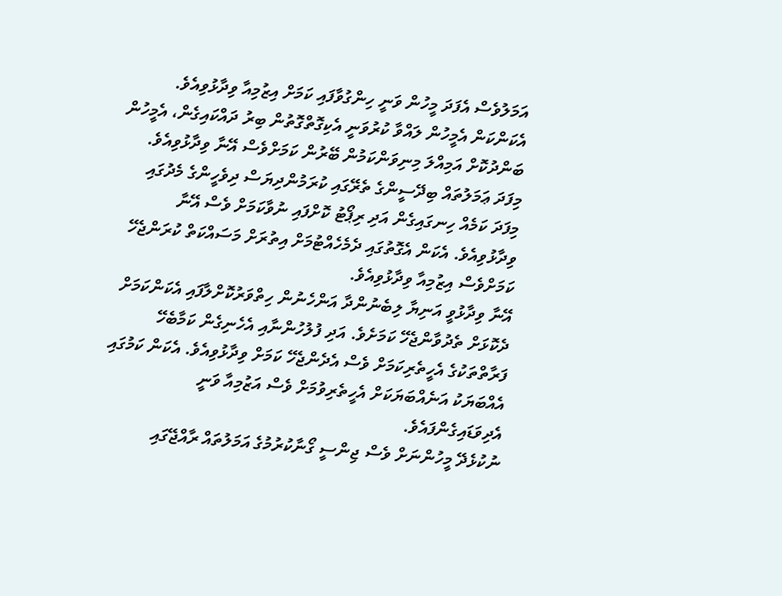އަމަލުވެސް އެފަދަ މީހުން ވަނީ ހިންގުވާފައި ކަމަށް އިޒުމިއާ ވިދާޅުވިއެވެ. އެކަންކަން އެމީހުން ލައްވާ ކުރުވަނީ އެކިގޮތްގޮތުން ބިރު ދައްކައިގެން، އެމީހުން ބަންދުކޮށް އަމިއްލަ މިނިވަންކަމުން ބޭރުން ކަމަށްވެސް އޭނާ ވިދާޅުވިއެވެ.
މިފަދަ ޢަމަލުތައް ބިދޭސީންގެ ތެރޭގައި ކުރަމުންދިޔަސް ދިވެހީންގެ މެދުގައި މިފަދަ ކަމެއް ހިނގައިގެން އަދި ރިޕޯޓު ކޮށްފައި ނުވާކަމަށް ވެސް އޭނާ ވިދާޅުވިއެވެ. އެކަން އެގޮތުގައި ދެމެހެއްޓުމަށް އިތުރަށް މަސައްކަތް ކުރަންޖެހޭ ކަމަށްވެސް އިޒުމިއާ ވިދާޅުވިއެވެ.
އޭނާ ވިދާޅުވީ އަނިޔާ ލިބެނުންދާ އަންހެނުން ހިތްވަރުކޮށްލާފައި އެކަންކަމަށް ދެކޮޅަށް ތެދުވާންޖެހޭ ކަމަށެވެ. އަދި ފުލުހުންނާއި އެހެނިގެން ކަމާބެހޭ ފަރާތްތަކުގެ އެހީތެރިކަމަށް ވެސް އެދެންޖެހޭ ކަމަށް ވިދާޅުވިއެވެ. އެކަން ކަމުގައި އެއްބަޔަކު އަނެއްބަޔަކަށް އެހީތެރިވުމަށް ވެސް އަޒުމިއާ ވަނީ އެދިވަޑައިގެންފައެވެ.
ނުކުޅެދޭ މީހުންނަށް ވެސް ޖިންސީ ގޯނާކުރުމުގެ އަމަލުތައް ރާއްޖޭގައި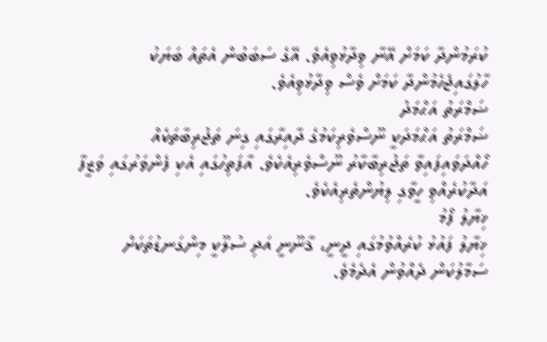ކުރަމުންދާ ކަމަށް އޭނާ ވިދާޅުވިއެވެ. އޭގެ ސަބަބުން އެތައް ބަޔަކު ހާލުގައިޖެހެމުންދާ ކަމަށް ވެސް ވިދާޅުވިއެވެ.
ޟަމްރަތު އަޙްމަދު
ޟަމްރަތު އަޙްމަދަކީ ނޫސްވެރިކަމުގެ ދާއިރާގައި ގިނަ ތަޖުރިބާތަކެއް ހޯއްދަވައިފައިވާ ތަޖުރިބާކާރު ނޫސްވެރިއެކެވެ. އާފަތިހުގައި އެކި ފެންވަރުގައި ވަޒީފާ އަދާކުރެއްވި ހީވާގި ލިޔުންތެރިއެކެވެ.
ޚިޔާލު ފޯމު
ޚިޔާލު ފައުޅު ކުރެއްވުމުގައި ދީނީ، ޤާނޫނީ އަދި ސުލޫކީ މިންގަނޑުތަކަށް ސަމާލުކަން ދެއްވުން އެދެމެވެ.